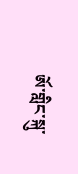ཨོ་གླིང་སྐུ་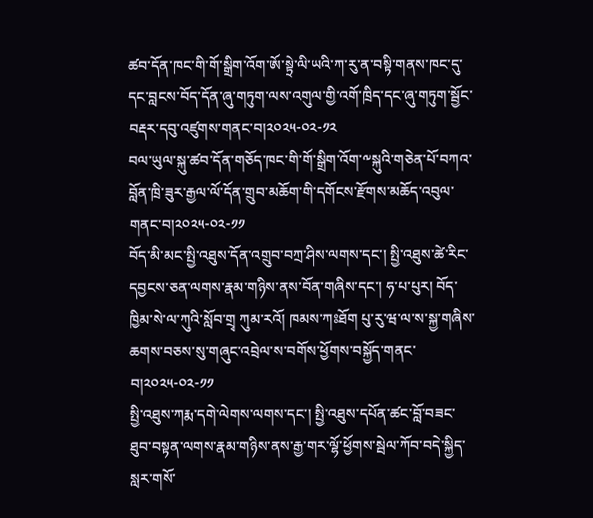ཚབ་དོན་ཁང་གི་གོ་སྒྲིག་འོག་ཨོ་སྟྲེ་ལི་ཡའི་ཀ་རུ་ན་བསྟི་གནས་ཁང་དུ་དང་བླངས་བོད་དོན་ཞུ་གཏུག་ལས་འགུལ་གྱི་འགོ་ཁྲིད་དང་ཞུ་གཏུག་སྦྱོང་བརྡར་དབུ་འཛུགས་གནང་བ།༢༠༢༥-༠༢-༡༢
བལ་ཡུལ་སྐུ་ཚབ་དོན་གཅོད་ཁང་གི་གོ་སྒྲིག་འོག་༸སྐུའི་གཅེན་པོ་བཀའ་བློན་ཁྲི་ཟུར་རྒྱལ་ལོ་དོན་གྲུབ་མཆོག་གི་དགོངས་རྫོགས་མཆོད་འབུལ་གནང་བ།༢༠༢༥-༠༢-༡༡
བོད་མི་མང་སྤྱི་འཐུས་དོན་འགྲུབ་བཀྲ་ཤིས་ལགས་དང་། སྤྱི་འཐུས་ཚེ་རིང་དབྱངས་ཅན་ལགས་རྣམ་གཉིས་ནས་བོན་གཞིས་དང་། ཧ་པ་པུར། བོད་ཁྱིམ་སེ་ལ་ཀུའི་སློབ་གྲྭ ཀུམ་རའོ། ཁམས་ཀཿཐོག པུ་རུ་ཝ་ལ་ས་སྐྱ་གཞིས་ཆགས་བཅས་སུ་གཞུང་འབྲེལ་ས་བགོས་ཕྱོགས་བསྐྱོད་གནང་བ།༢༠༢༥-༠༢-༡༡
སྤྱི་འཐུས་ཀརྨ་དགེ་ལེགས་ལགས་དང་། སྤྱི་འཐུས་དཔོན་ཚང་བློ་བཟང་ཐུབ་བསྟན་ལགས་རྣམ་གཉིས་ནས་རྒྱ་གར་ལྷོ་ཕྱོགས་སྦེལ་ཀོབ་བདེ་སྐྱིད་སླར་གསོ་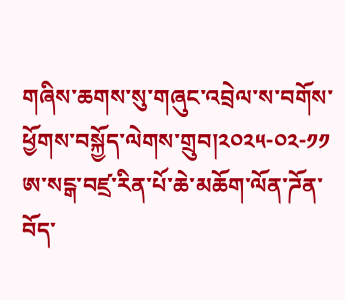གཞིས་ཆགས་སུ་གཞུང་འབྲེལ་ས་བགོས་ཕྱོགས་བསྐྱོད་ལེགས་གྲུབ།༢༠༢༥-༠༢-༡༡
ཨ་སངྒ་བཛྲ་རིན་པོ་ཆེ་མཆོག་ལོན་ཌོན་བོད་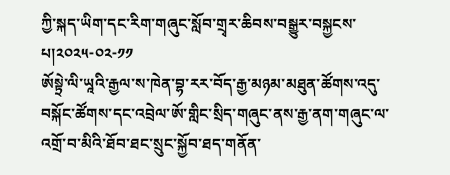ཀྱི་སྐད་ཡིག་དང་རིག་གཞུང་སློབ་གྲྭར་ཆིབས་བསྒྱུར་བསྐྱངས་པ།༢༠༢༥-༠༢-༡༡
ཨོསྟྲེ་ལི་ཡཱའི་རྒྱལ་ས་ཁེན་བྷ་རར་བོད་རྒྱ་མཉམ་མཐུན་ཚོགས་འདུ་བསྐོང་ཚོགས་དང་འབྲེལ་ཨོ་གླིང་སྲིད་གཞུང་ནས་རྒྱ་ནག་གཞུང་ལ་འགྲོ་བ་མིའི་ཐོབ་ཐང་སྲུང་སྐྱོབ་ཐད་གནོན་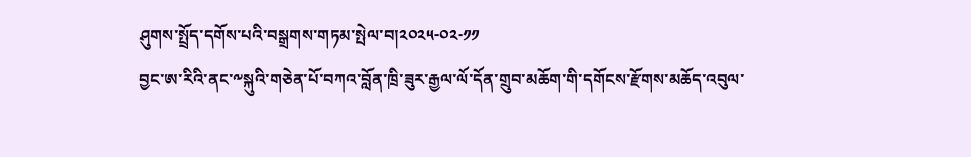ཤུགས་སྤྲོད་དགོས་པའི་བསྒྲགས་གཏམ་སྤེལ་བ།༢༠༢༥-༠༢-༡༡
བྱང་ཨ་རིའི་ནང་༸སྐུའི་གཅེན་པོ་བཀའ་བློན་ཁྲི་ཟུར་རྒྱལ་ལོ་དོན་གྲུབ་མཆོག་གི་དགོངས་རྫོགས་མཆོད་འབུལ་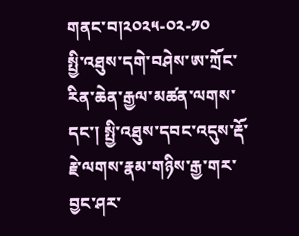གནང་བ།༢༠༢༥-༠༢-༡༠
སྤྱི་འཐུས་དགེ་བཤེས་ཨ་ཀྲོང་རིན་ཆེན་རྒྱལ་མཚན་ལགས་དང་། སྤྱི་འཐུས་དབང་འདུས་རྡོ་རྗེ་ལགས་རྣམ་གཉིས་རྒྱ་གར་བྱང་ཤར་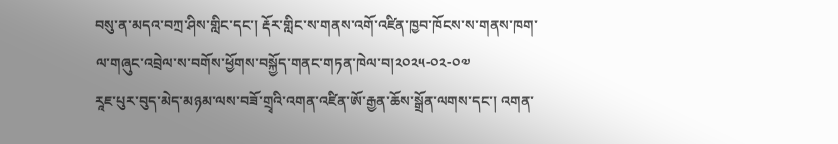བསུ་ན་མདའ་བཀྲ་ཤིས་གླིང་དང་། རྡོར་གླིང་ས་གནས་འགོ་འཛིན་ཁྱབ་ཁོངས་ས་གནས་ཁག་ལ་གཞུང་འབྲེལ་ས་བགོས་ཕྱོགས་བསྐྱོད་གནང་གཏན་ཁེལ་བ།༢༠༢༥-༠༢-༠༧
རཱཇ་པུར་བུད་མེད་མཉམ་ལས་བཟོ་གྲྭའི་འགན་འཛིན་ཨོ་རྒྱན་ཆོས་སྒྲོན་ལགས་དང་། འགན་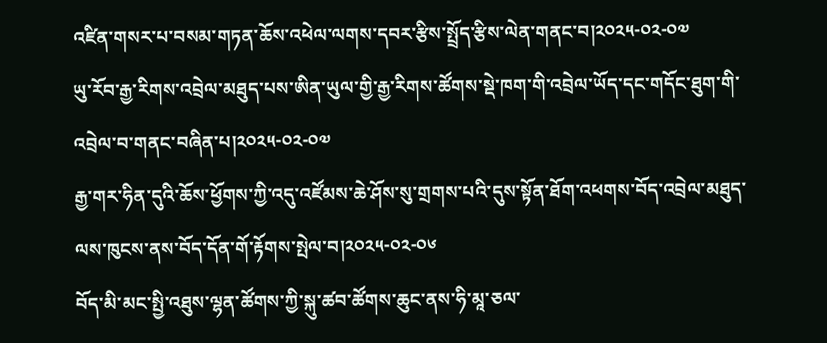འཛིན་གསར་པ་བསམ་གཏན་ཆོས་འཕེལ་ལགས་དབར་རྩིས་སྤྲོད་རྩིས་ལེན་གནང་བ།༢༠༢༥-༠༢-༠༧
ཡུ་རོབ་རྒྱ་རིགས་འབྲེལ་མཐུད་པས་ཨིན་ཡུལ་གྱི་རྒྱ་རིགས་ཚོགས་སྡེ་ཁག་གི་འབྲེལ་ཡོད་དང་གདོང་ཐུག་གི་འབྲེལ་བ་གནང་བཞིན་པ།༢༠༢༥-༠༢-༠༧
རྒྱ་གར་ཧིན་དུའི་ཆོས་ཕྱོགས་ཀྱི་འདུ་འཛོམས་ཆེ་ཤོས་སུ་གྲགས་པའི་དུས་སྟོན་ཐོག་འཕགས་བོད་འབྲེལ་མཐུད་ལས་ཁུངས་ནས་བོད་དོན་གོ་རྟོགས་སྤེལ་བ།༢༠༢༥-༠༢-༠༦
བོད་མི་མང་སྤྱི་འཐུས་ལྷན་ཚོགས་ཀྱི་སྐུ་ཚབ་ཚོགས་ཆུང་ནས་ཧི་མཱ་ཅལ་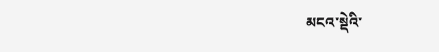མངའ་སྡེའི་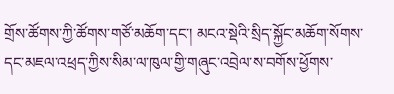གྲོས་ཚོགས་ཀྱི་ཚོགས་གཙོ་མཆོག་དང་། མངའ་སྡེའི་སྲིད་སྐྱོང་མཆོག་སོགས་དང་མཇལ་འཕྲད་ཀྱིས་སིམ་ལ་ཁུལ་གྱི་གཞུང་འབྲེལ་ས་བགོས་ཕྱོགས་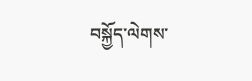བསྐྱོད་ལེགས་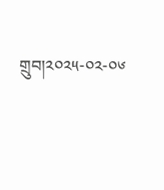གྲུབ།༢༠༢༥-༠༢-༠༦